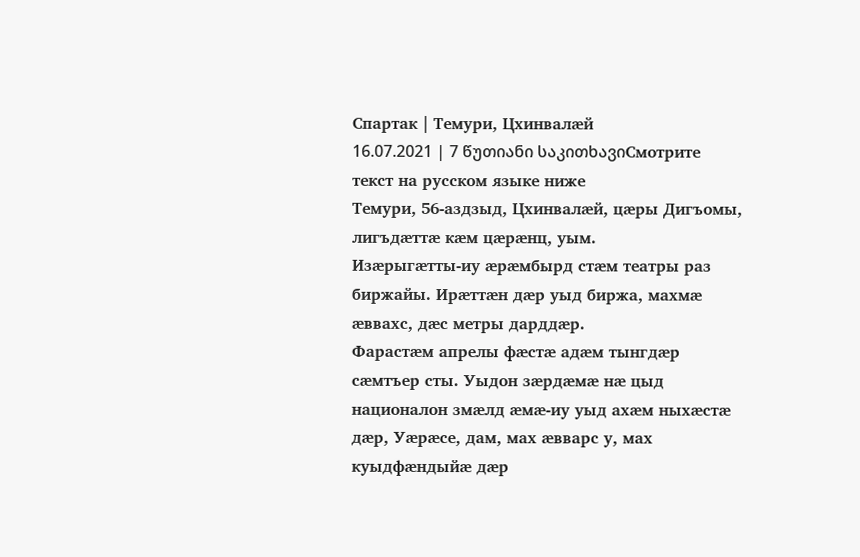Спартак | Темури, Цхинвалæй
16.07.2021 | 7 წუთიანი საკითხავიСмотрите текст на русском языке ниже
Темури, 56-аздзыд, Цхинвалæй, цæры Дигъомы, лигъдæттæ кæм цæрæнц, уым.
Изæрыгæтты-иу æрæмбырд стæм театры раз биржайы. Ирæттæн дæр уыд биржа, махмæ æввахс, дæс метры дарддæр.
Фарастæм апрелы фæстæ адæм тынгдæр сæмтъер сты. Уыдон зæрдæмæ нæ цыд националон змæлд æмæ-иу уыд ахæм ныхæстæ дæр, Уæрæсе, дам, мах æвварс у, мах куыдфæндыйæ дæр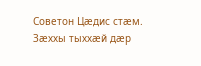Советон Цæдис стæм. Зæххы тыххæй дæр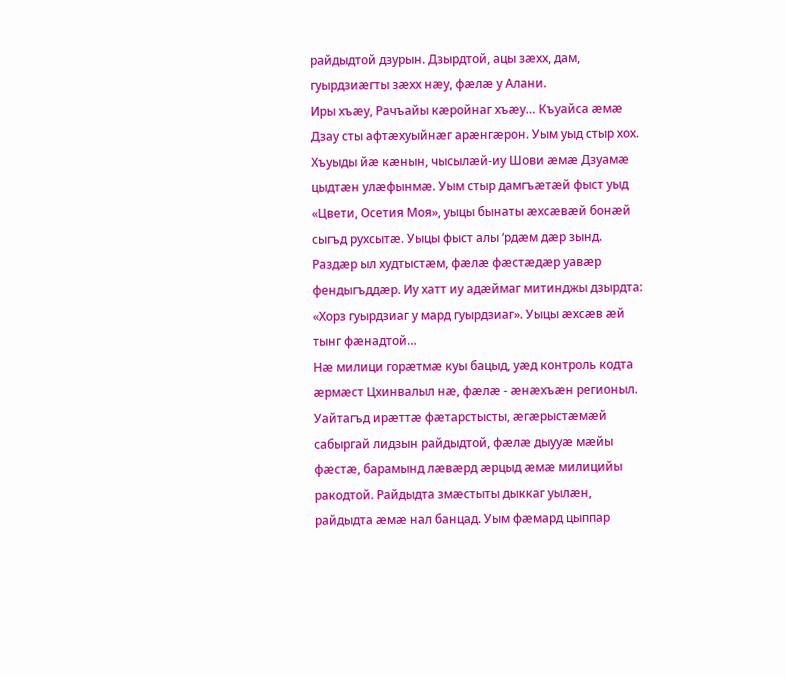райдыдтой дзурын. Дзырдтой, ацы зæхх, дам, гуырдзиæгты зæхх нæу, фæлæ у Алани.
Иры хъæу, Рачъайы кæройнаг хъæу… Къуайса æмæ Дзау сты афтæхуыйнæг арæнгæрон. Уым уыд стыр хох. Хъуыды йæ кæнын, чысылæй-иу Шови æмæ Дзуамæ цыдтæн улæфынмæ. Уым стыр дамгъæтæй фыст уыд «Цвети, Осетия Моя», уыцы бынаты æхсæвæй бонæй сыгъд рухсытæ. Уыцы фыст алы ‘рдæм дæр зынд. Раздæр ыл худтыстæм, фæлæ фæстæдæр уавæр фендыгъддæр. Иу хатт иу адæймаг митинджы дзырдта: «Хорз гуырдзиаг у мард гуырдзиаг». Уыцы æхсæв æй тынг фæнадтой…
Нæ милици горæтмæ куы бацыд, уæд контроль кодта æрмæст Цхинвалыл нæ, фæлæ - æнæхъæн регионыл. Уайтагъд ирæттæ фæтарстысты, æгæрыстæмæй сабыргай лидзын райдыдтой, фæлæ дыууæ мæйы фæстæ, барамынд лæвæрд æрцыд æмæ милицийы ракодтой. Райдыдта змæстыты дыккаг уылæн, райдыдта æмæ нал банцад. Уым фæмард цыппар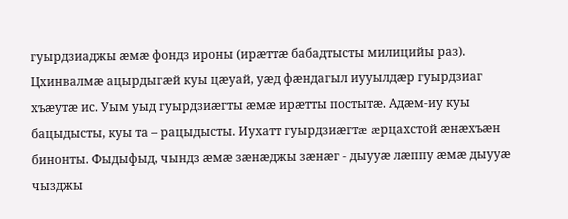гуырдзиаджы æмæ фондз ироны (ирæттæ бабадтысты милицийы раз).
Цхинвалмæ ацырдыгæй куы цæуай, уæд фæндагыл иууылдæр гуырдзиаг хъæутæ ис. Уым уыд гуырдзиæгты æмæ ирæтты постытæ. Адæм-иу куы бацыдысты, куы та – рацыдысты. Иухатт гуырдзиæгтæ æрцахстой æнæхъæн бинонты. Фыдыфыд, чындз æмæ зæнæджы зæнæг - дыууæ лæппу æмæ дыууæ чызджы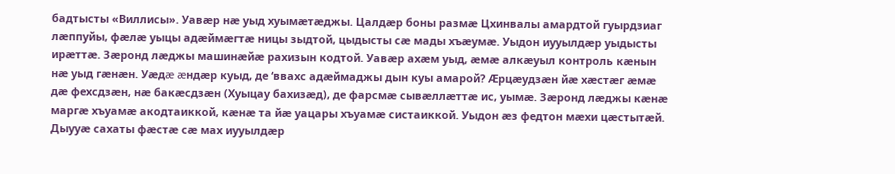бадтысты «Виллисы». Уавæр нæ уыд хуымæтæджы. Цалдæр боны размæ Цхинвалы амардтой гуырдзиаг лæппуйы, фæлæ уыцы адæймæгтæ ницы зыдтой, цыдысты сæ мады хъæумæ. Уыдон иууылдæр уыдысты ирæттæ. Зæронд лæджы машинæйæ рахизын кодтой. Уавæр ахæм уыд, æмæ алкæуыл контроль кæнын нæ уыд гæнæн. Уæдæ æндæр куыд, де ‘ввахс адæймаджы дын куы амарой? Æрцæудзæн йæ хæстæг æмæ дæ фехсдзæн, нæ бакæсдзæн (Хуыцау бахизæд), де фарсмæ сывæллæттæ ис, уымæ. Зæронд лæджы кæнæ маргæ хъуамæ акодтаиккой, кæнæ та йæ уацары хъуамæ систаиккой. Уыдон æз федтон мæхи цæстытæй. Дыууæ сахаты фæстæ сæ мах иууылдæр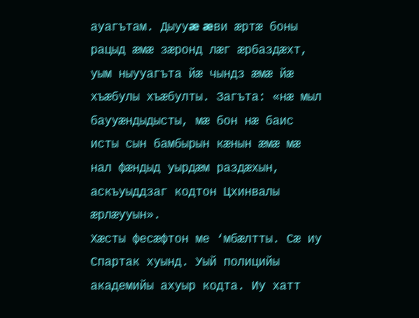ауагътам. Дыууæ æви æртæ боны рацыд æмæ зæронд лæг æрбаздæхт, уым ныууагъта йæ чындз æмæ йæ хъæбулы хъæбулты. Загъта: «нæ мыл баууæндыдысты, мæ бон нæ баис исты сын бамбырын кæнын æмæ мæ нал фæндыд уырдæм раздæхын, аскъуыддзаг кодтон Цхинвалы æрлæууын».
Хæсты фесæфтон ме ‘мбæлтты. Сæ иу Спартак хуынд. Уый полицийы академийы ахуыр кодта. Иу хатт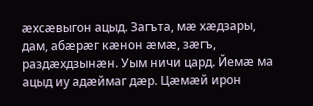æхсæвыгон ацыд. Загъта, мæ хæдзары, дам, абæрæг кæнон æмæ, зæгъ, раздæхдзынæн. Уым ничи цард. Йемæ ма ацыд иу адæймаг дæр. Цæмæй ирон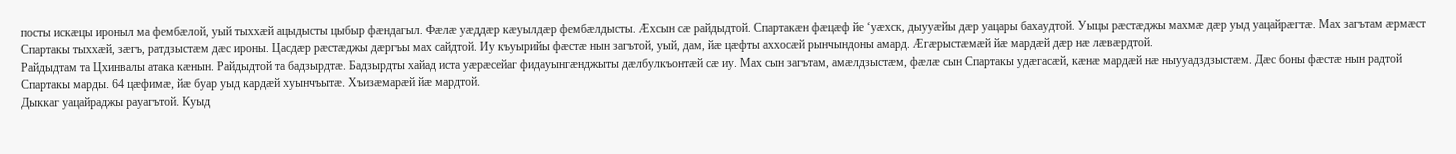посты искæцы ироныл ма фембæлой, уый тыххæй ацыдысты цыбыр фæндагыл. Фæлæ уæддæр кæуылдæр фембæлдысты. Æхсын сæ райдыдтой. Спартакæн фæцæф йе ‘уæхск, дыууæйы дæр уацары бахаудтой. Уыцы рæстæджы махмæ дæр уыд уацайрæгтæ. Мах загътам æрмæст Спартакы тыххæй, зæгъ, ратдзыстæм дæс ироны. Цасдæр рæстæджы дæргъы мах сайдтой. Иу къуырийы фæстæ нын загътой, уый, дам, йæ цæфты аххосæй рынчындоны амард. Æгæрыстæмæй йæ мардæй дæр нæ лæвæрдтой.
Райдыдтам та Цхинвалы атака кæнын. Райдыдтой та бадзырдтæ. Бадзырдты хайад иста уæрæсейаг фидауынгæнджыты дæлбулкъонтæй сæ иу. Мах сын загътам, амæлдзыстæм, фæлæ сын Спартакы удæгасæй, кæнæ мардæй нæ ныууадздзыстæм. Дæс боны фæстæ нын радтой Спартакы марды. 64 цæфимæ, йæ буар уыд кардæй хуынчъытæ. Хъизæмарæй йæ мардтой.
Дыккаг уацайраджы рауагътой. Куыд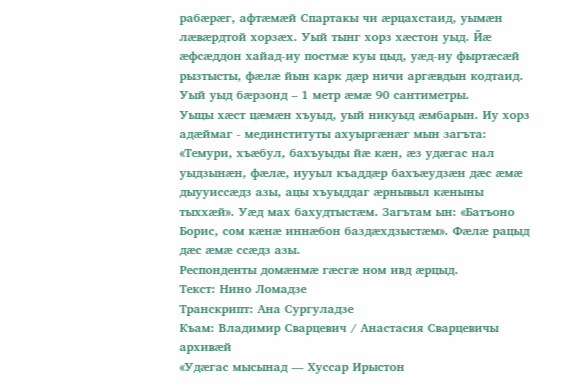рабæрæг, афтæмæй Спартакы чи æрцахстаид, уымæн лæвæрдтой хорзæх. Уый тынг хорз хæстон уыд. Йæ æфсæддон хайад-иу постмæ куы цыд, уæд-иу фыртæсæй рызтысты, фæлæ йын карк дæр ничи аргæвдын кодтаид. Уый уыд бæрзонд – 1 метр æмæ 90 сантиметры.
Уыцы хæст цæмæн хъуыд, уый никуыд æмбарын. Иу хорз адæймаг - мединституты ахуыргæнæг мын загъта: «Темури, хъæбул, бахъуыды йæ кæн, æз удæгас нал уыдзынæн, фæлæ, иууыл къаддæр бахъæудзæн дæс æмæ дыууиссæдз азы, ацы хъуыддаг æрнывыл кæныны тыххæй». Уæд мах бахудтыстæм. Загътам ын: «Батъоно Борис, сом кæнæ иннæбон баздæхдзыстæм». Фæлæ рацыд дæс æмæ ссæдз азы.
Респонденты домæнмæ гæсгæ ном ивд æрцыд.
Текст: Нино Ломадзе
Транскрипт: Ана Сургуладзе
Къам: Владимир Сварцевич / Анастасия Сварцевичы архивæй
«Удæгас мысынад — Хуссар Ирыстон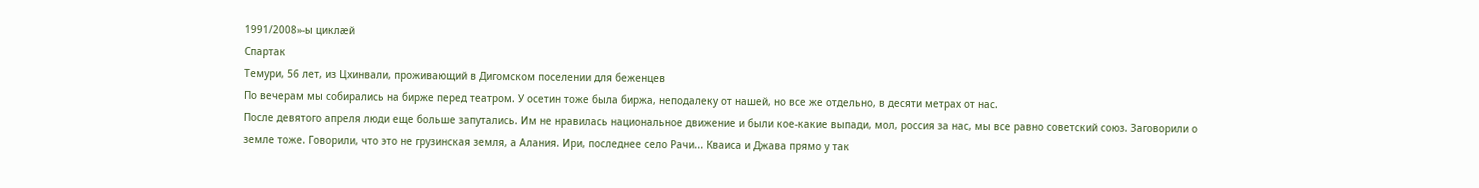1991/2008»-ы циклæй
Спартак
Темури, 56 лет, из Цхинвали, проживающий в Дигомском поселении для беженцев
По вечерам мы собирались на бирже перед театром. У осетин тоже была биржа, неподалеку от нашей, но все же отдельно, в десяти метрах от нас.
После девятого апреля люди еще больше запутались. Им не нравилась национальное движение и были кое-какие выпади, мол, россия за нас, мы все равно советский союз. Заговорили о земле тоже. Говорили, что это не грузинская земля, а Алания. Ири, последнее село Рачи... Кваиса и Джава прямо у так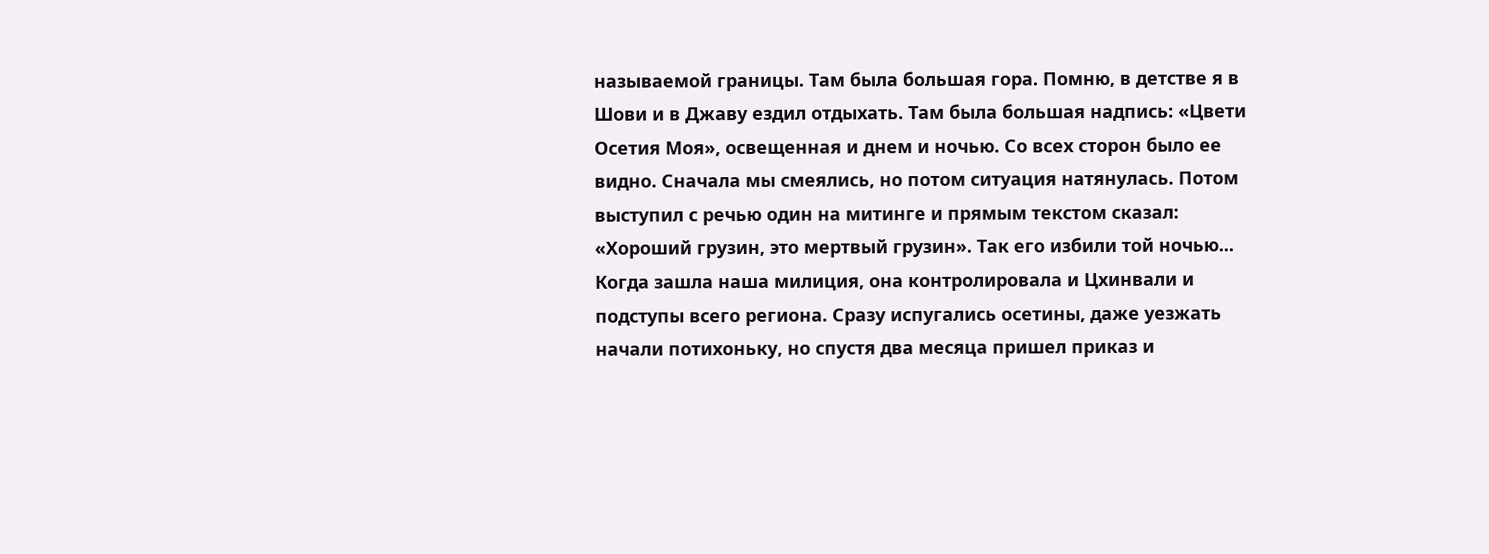называемой границы. Там была большая гора. Помню, в детстве я в Шови и в Джаву ездил отдыхать. Там была большая надпись: «Цвети Осетия Моя», освещенная и днем и ночью. Со всех сторон было ее видно. Сначала мы смеялись, но потом ситуация натянулась. Потом выступил с речью один на митинге и прямым текстом сказал: «Хороший грузин, это мертвый грузин». Так его избили той ночью...
Когда зашла наша милиция, она контролировала и Цхинвали и подступы всего региона. Сразу испугались осетины, даже уезжать начали потихоньку, но спустя два месяца пришел приказ и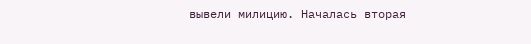вывели милицию. Началась вторая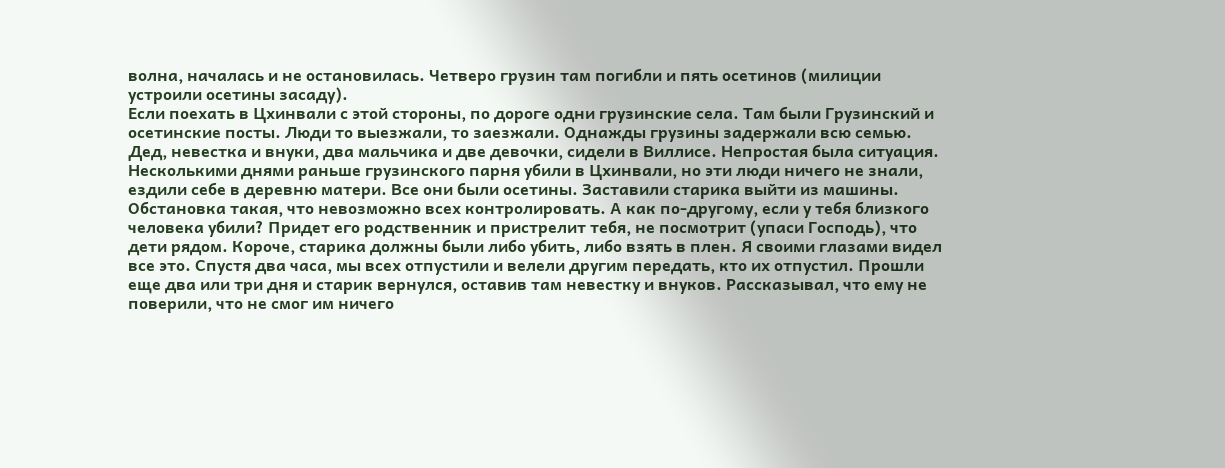волна, началась и не остановилась. Четверо грузин там погибли и пять осетинов (милиции устроили осетины засаду).
Если поехать в Цхинвали с этой стороны, по дороге одни грузинские села. Там были Грузинский и осетинские посты. Люди то выезжали, то заезжали. Однажды грузины задержали всю семью. Дед, невестка и внуки, два мальчика и две девочки, сидели в Виллисе. Непростая была ситуация. Несколькими днями раньше грузинского парня убили в Цхинвали, но эти люди ничего не знали, ездили себе в деревню матери. Все они были осетины. Заставили старика выйти из машины. Обстановка такая, что невозможно всех контролировать. А как по-другому, если у тебя близкого человека убили? Придет его родственник и пристрелит тебя, не посмотрит (упаси Господь), что дети рядом. Короче, старика должны были либо убить, либо взять в плен. Я своими глазами видел все это. Спустя два часа, мы всех отпустили и велели другим передать, кто их отпустил. Прошли еще два или три дня и старик вернулся, оставив там невестку и внуков. Рассказывал, что ему не поверили, что не смог им ничего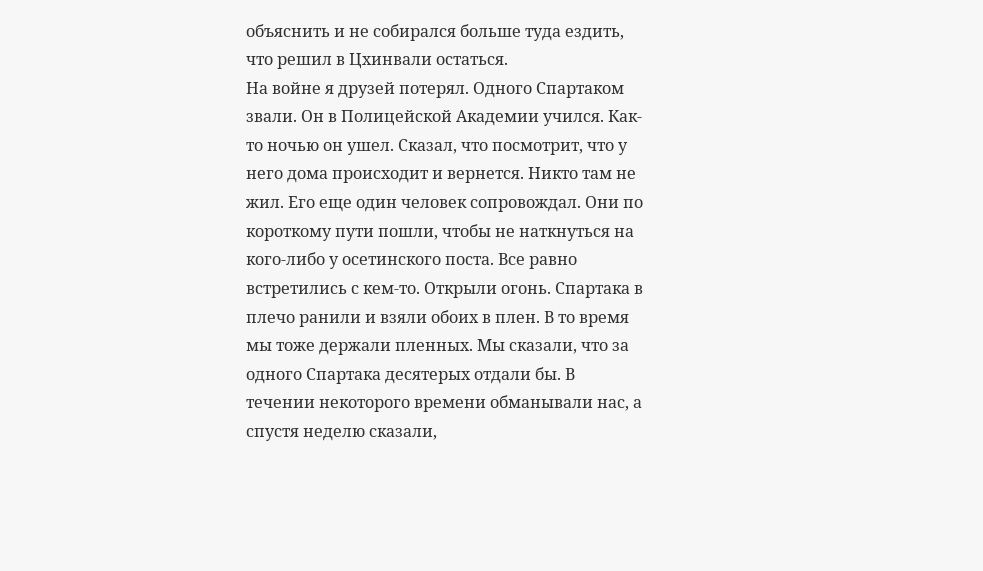объяснить и не собирался больше туда ездить, что решил в Цхинвали остаться.
На войне я друзей потерял. Одного Спартаком звали. Он в Полицейской Академии учился. Как-то ночью он ушел. Сказал, что посмотрит, что у него дома происходит и вернется. Никто там не жил. Его еще один человек сопровождал. Они по короткому пути пошли, чтобы не наткнуться на кого-либо у осетинского поста. Все равно встретились с кем-то. Открыли огонь. Спартака в плечо ранили и взяли обоих в плен. В то время мы тоже держали пленных. Мы сказали, что за одного Спартака десятерых отдали бы. В течении некоторого времени обманывали нас, а спустя неделю сказали,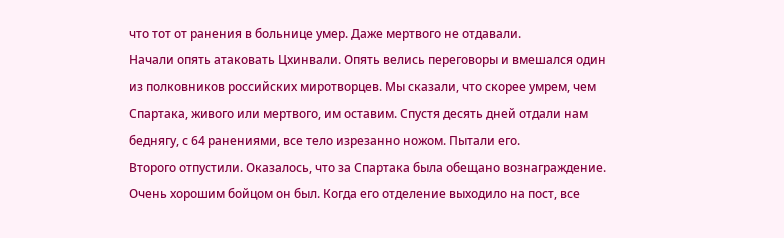что тот от ранения в больнице умер. Даже мертвого не отдавали.
Начали опять атаковать Цхинвали. Опять велись переговоры и вмешался один из полковников российских миротворцев. Мы сказали, что скорее умрем, чем Спартака, живого или мертвого, им оставим. Спустя десять дней отдали нам беднягу, с 64 ранениями, все тело изрезанно ножом. Пытали его.
Второго отпустили. Оказалось, что за Спартака была обещано вознаграждение. Очень хорошим бойцом он был. Когда его отделение выходило на пост, все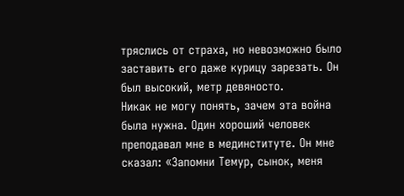тряслись от страха, но невозможно было заставить его даже курицу зарезать. Он был высокий, метр девяносто.
Никак не могу понять, зачем эта война была нужна. Один хороший человек преподавал мне в мединституте. Он мне сказал: «Запомни Темур, сынок, меня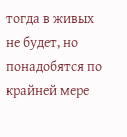тогда в живых не будет, но понадобятся по крайней мере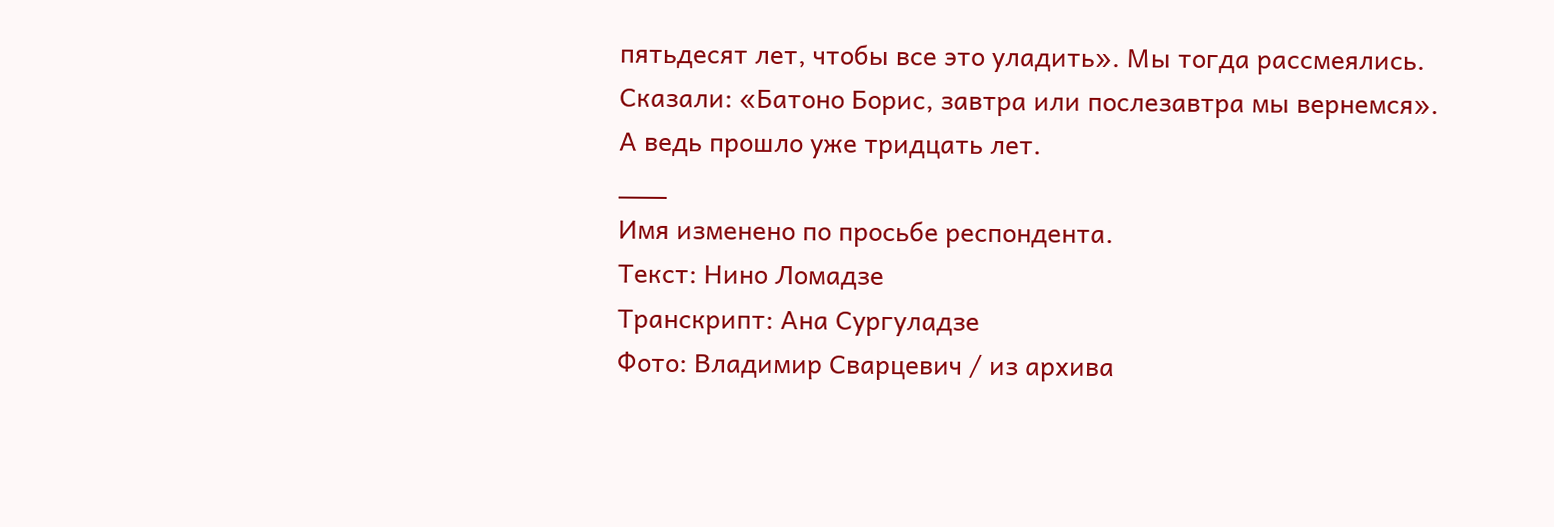пятьдесят лет, чтобы все это уладить». Мы тогда рассмеялись. Сказали: «Батоно Борис, завтра или послезавтра мы вернемся». А ведь прошло уже тридцать лет.
___
Имя изменено по просьбе респондента.
Текст: Нино Ломадзе
Транскрипт: Ана Сургуладзе
Фото: Владимир Сварцевич / из архива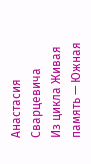Анастасия Сварцевича
Из цикла Живая память — Южная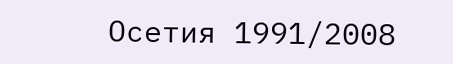Осетия 1991/2008